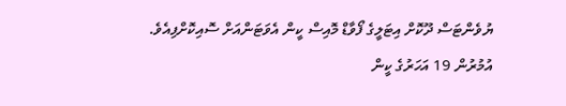ޔުވެންޓަސް ދޫކޮށް އިޓަލީގެ ފޯވާޑް މޮއިސް ކީން އެވަޓަންއަށް ސޮއިކޮށްފިއެވެ.
އުމުރުން 19 އަހަރުގެ ކީން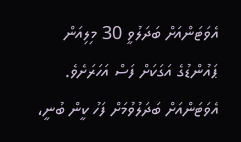އެވަޓަންއަށް ބަދަލުވީ 30 މިލިއަން ޕައުންޑުގެ އަގަކަށް ފަސް އަހަރަށެވެ.
އެވަޓަންއަށް ބަދަލުވުމަށް ފަހު ކީން ބުނީ،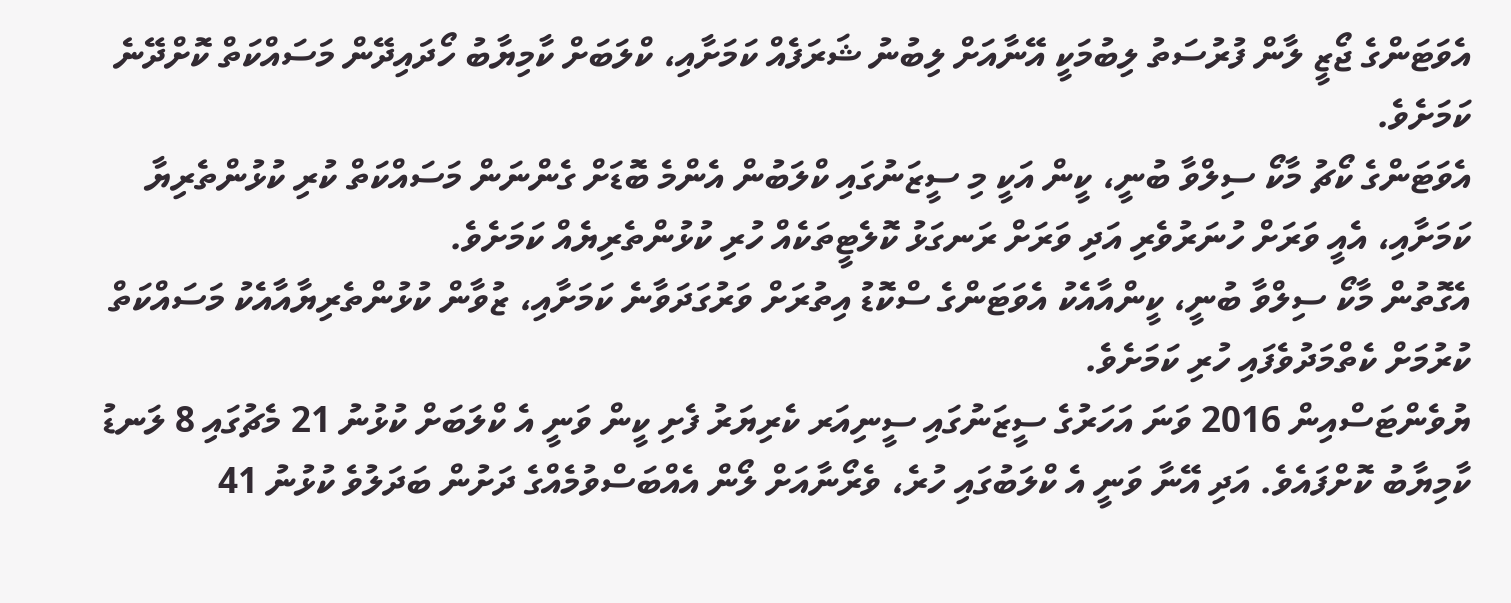އެވަޓަންގެ ޖޯޒީ ލާން ފުރުސަތު ލިބުމަކީ އޭނާއަށް ލިބުނު ޝަރަފެއް ކަމަށާއި، ކްލަބަށް ކާމިޔާބު ހޯދައިދޭން މަސައްކަތް ކޮށްދޭނެ ކަމަށެވެ.
އެވަޓަންގެ ކޯޗު މާކޯ ސިލްވާ ބުނީ، ކީން އަކީ މި ސީޒަނުގައި ކްލަބުން އެންމެ ބޮޑަށް ގެންނަން މަސައްކަތް ކުރި ކުޅުންތެރިޔާ ކަމަށާއި، އެއީ ވަރަށް ހުނަރުވެރި އަދި ވަރަށް ރަނގަޅު ކޮލެޓީތަކެއް ހުރި ކުޅުންތެރިޔެއް ކަމަށެވެ.
އެގޮތުން މާކޯ ސިލްވާ ބުނީ، ކީންއާއެކު އެވަޓަންގެ ސްކޮޑު އިތުރަށް ވަރުގަދަވާނެ ކަމަށާއި، ޒުވާން ކުޅުންތެރިޔާއާއެކު މަސައްކަތް ކުރުމަށް ކެތްމަދުވެފައި ހުރި ކަމަށެވެ.
ޔުވެންޓަސްއިން 2016 ވަނަ އަހަރުގެ ސީޒަނުގައި ސީނިއަރ ކެރިޔަރު ފެށި ކީން ވަނީ އެ ކްލަބަށް ކުޅުނު 21 މެޗުގައި 8 ލަނޑު ކާމިޔާބު ކޮށްފައެވެ. އަދި އޭނާ ވަނީ އެ ކްލަބުގައި ހުރެ، ވެރޯނާއަށް ލޯން އެއްބަސްވުމެއްގެ ދަށުން ބަދަލުވެ ކުޅުނު 41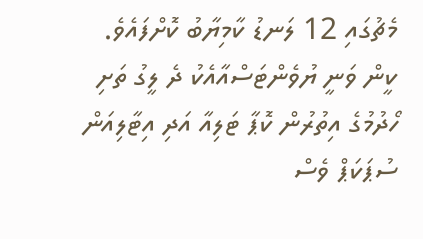މެޗުގައި 12 ލަނޑު ކާމިޔާބު ކޮށްފައެވެ.
ކީން ވަނީ ޔުވެންޓަސްއާއެކު ދެ ލީގު ތަށި ހޯދުމުގެ އިތުރުން ކޮޕާ ޓަލިއާ އަދި އިޓާލިއަން ސުޕަކަޕް ވެސް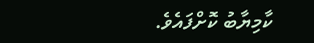ކާމިޔާބު ކޮށްފައެވެ.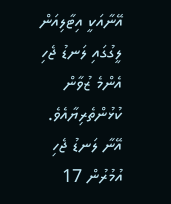އޭނާއަކީ އިޓާލިއަން ލީގުގައި ލަނޑު ޖެހި އެންމެ ޒުވާން ކުޅުންތެރިޔާއެވެ. އޭނާ ލަނޑު ޖެހި އުމުރުން 17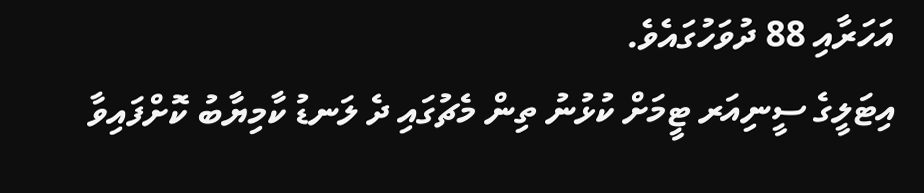އަހަރާއި 88 ދުވަހުގައެވެ.
އިޓަލީގެ ސީނިއަރ ޓީމަށް ކުޅުނު ތިން މެޗުގައި ދެ ލަނޑު ކާމިޔާބު ކޮށްފައިވާ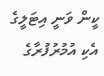ކީން ވަނީ އިޓަލީގެ އެކި އުމުރުފުރާގެ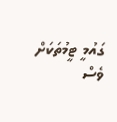ގައުމީ ޓީމުތަކަށް ވެސް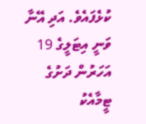ކުޅެފައެވެ. އަދި އޭނާ ވަނީ އިޓަލީގެ 19 އަހަރުން ދަށުގެ ޓީމާއެކު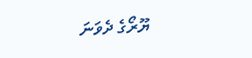ޔޫރޯގެ ދެވަނަ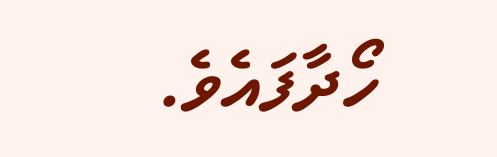ހޯދާފައެވެ.